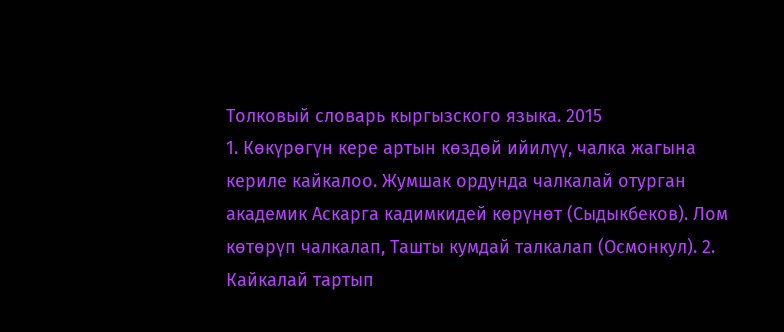Толковый словарь кыргызского языка. 2015
1. Көкүрөгүн кере артын көздөй ийилүү, чалка жагына кериле кайкалоо. Жумшак ордунда чалкалай отурган академик Аскарга кадимкидей көрүнөт (Сыдыкбеков). Лом көтөрүп чалкалап, Ташты кумдай талкалап (Осмонкул). 2. Кайкалай тартып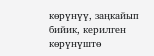көрүнүү, заңкайып бийик, керилген көрүнүштө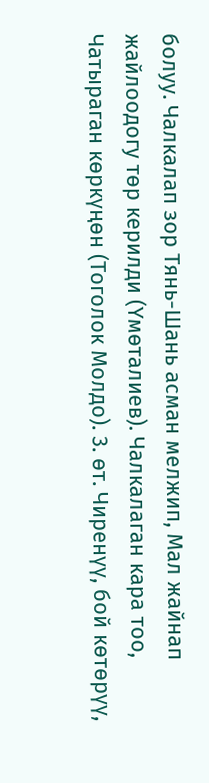болуу. Чалкалап зор Тянь-Шань асман мелжип, Мал жайнап жайлоодогу төр керилди (Үмөталиев). Чалкалаган кара тоо, Чатыраган көркүңөн (Тоголок Молдо). 3. өт. Чиренүү, бой көтөрүү,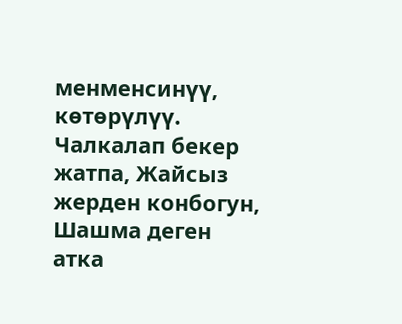менменсинүү, көтөрүлүү. Чалкалап бекер жатпа, Жайсыз жерден конбогун, Шашма деген атка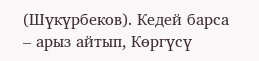(Шүкүрбеков). Кедей барса – арыз айтып, Көргүсү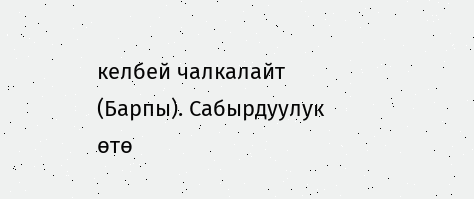келбей чалкалайт (Барпы). Сабырдуулук өтө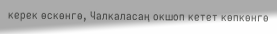керек өскөнгө, Чалкаласаң окшоп кетет көпкөнгө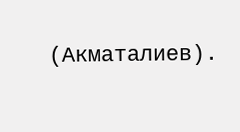(Акматалиев).